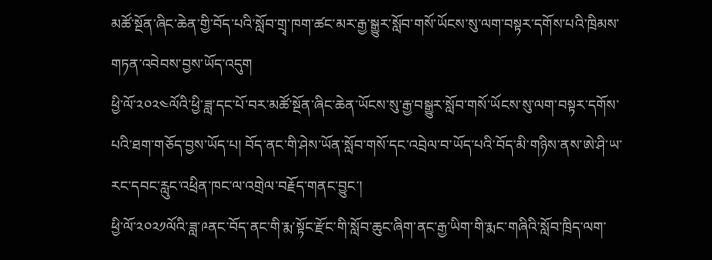མཚོ་སྔོན་ཞིང་ཆེན་གྱི་བོད་པའི་སློབ་གྲྭ་ཁག་ཚང་མར་རྒྱ་སྒྱུར་སློབ་གསོ་ཡོངས་སུ་ལག་བསྟར་དགོས་པའི་ཁྲིམས་གཏན་འབེབས་བྱས་ཡོད་འདུག
ཕྱི་ལོ་༢༠༢༤ལོའི་ཕྱི་ཟླ་དང་པོ་བར་མཚོ་སྔོན་ཞིང་ཆེན་ཡོངས་སུ་རྒྱ་བསྒྱུར་སློབ་གསོ་ཡོངས་སུ་ལག་བསྟར་དགོས་པའི་ཐག་གཅོད་བྱས་ཡོད་པ། བོད་ནང་གི་ཤེས་ཡོན་སློབ་གསོ་དང་འབྲེལ་བ་ཡོད་པའི་བོད་མི་གཉིས་ནས་ཨེ་ཤི་ཡ་རང་དབང་རླུང་འཕྲིན་ཁང་ལ་འགྲེལ་བརྗོད་གནང་བྱུང་།
ཕྱི་ལོ་༢༠༢༡ལོའི་ཟླ་༩ནང་བོད་ནང་གི་རྨ་སྟོང་རྫོང་གི་སློབ་ཆུང་ཞིག་ནང་རྒྱ་ཡིག་གི་རྨང་གཞིའི་སློབ་ཁྲིད་ལག་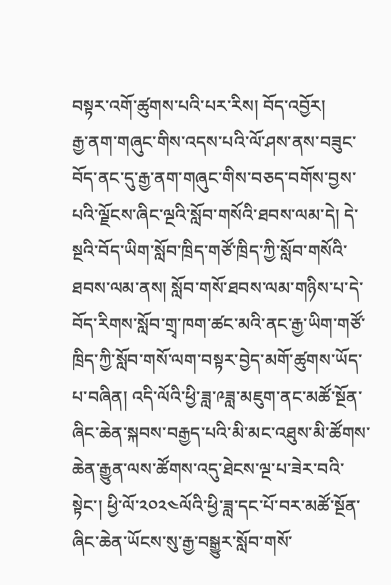བསྟར་འགོ་ཚུགས་པའི་པར་རིས། བོད་འབྱོར།
རྒྱ་ནག་གཞུང་གིས་འདས་པའི་ལོ་ཤས་ནས་བཟུང་བོད་ནང་དུ་རྒྱ་ནག་གཞུང་གིས་བཅད་བགོས་བྱས་པའི་ལྗོངས་ཞིང་ལྔའི་སློབ་གསོའི་ཐབས་ལམ་དེ། དེ་སྔའི་བོད་ཡིག་སློབ་ཁྲིད་གཙོ་ཁྲིད་ཀྱི་སློབ་གསོའི་ཐབས་ལམ་ནས། སློབ་གསོ་ཐབས་ལམ་གཉིས་པ་དེ་བོད་རིགས་སློབ་གྲྭ་ཁག་ཚང་མའི་ནང་རྒྱ་ཡིག་གཙོ་ཁྲིད་ཀྱི་སློབ་གསོ་ལག་བསྟར་བྱེད་མགོ་ཚུགས་ཡོད་པ་བཞིན། འདི་ལོའི་ཕྱི་ཟླ་༩ཟླ་མཇུག་ནང་མཚོ་སྔོན་ཞིང་ཆེན་སྐབས་བརྒྱད་པའི་མི་མང་འཐུས་མི་ཚོགས་ཆེན་རྒྱུན་ལས་ཚོགས་འདུ་ཐེངས་ལྔ་པ་ཟེར་བའི་སྟེང་། ཕྱི་ལོ་༢༠༢༤ལོའི་ཕྱི་ཟླ་དང་པོ་བར་མཚོ་སྔོན་ཞིང་ཆེན་ཡོངས་སུ་རྒྱ་བསྒྱུར་སློབ་གསོ་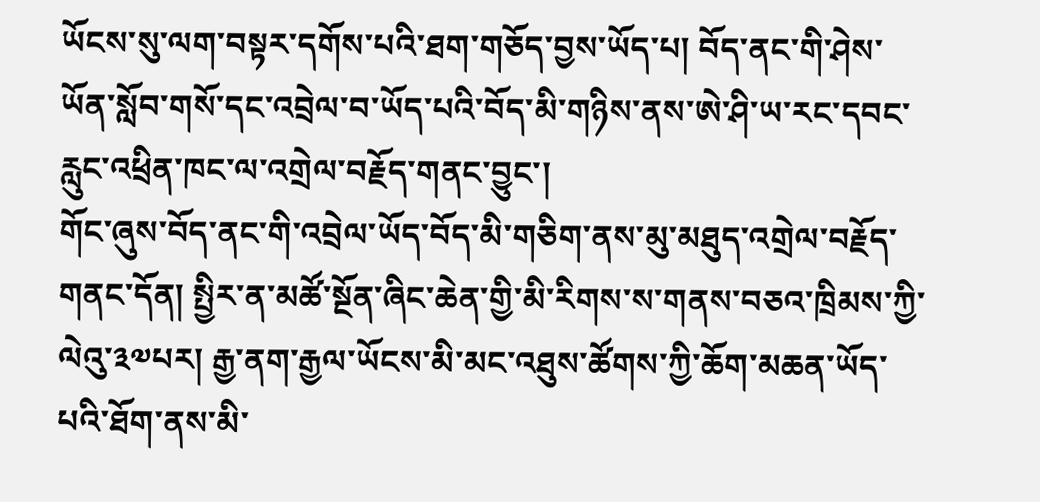ཡོངས་སུ་ལག་བསྟར་དགོས་པའི་ཐག་གཅོད་བྱས་ཡོད་པ། བོད་ནང་གི་ཤེས་ཡོན་སློབ་གསོ་དང་འབྲེལ་བ་ཡོད་པའི་བོད་མི་གཉིས་ནས་ཨེ་ཤི་ཡ་རང་དབང་རླུང་འཕྲིན་ཁང་ལ་འགྲེལ་བརྗོད་གནང་བྱུང་།
གོང་ཞུས་བོད་ནང་གི་འབྲེལ་ཡོད་བོད་མི་གཅིག་ནས་མུ་མཐུད་འགྲེལ་བརྗོད་གནང་དོན། སྤྱིར་ན་མཚོ་སྔོན་ཞིང་ཆེན་གྱི་མི་རིགས་ས་གནས་བཅའ་ཁྲིམས་ཀྱི་ལེའུ་༣༧པར། རྒྱ་ནག་རྒྱལ་ཡོངས་མི་མང་འཐུས་ཚོགས་ཀྱི་ཆོག་མཆན་ཡོད་པའི་ཐོག་ནས་མི་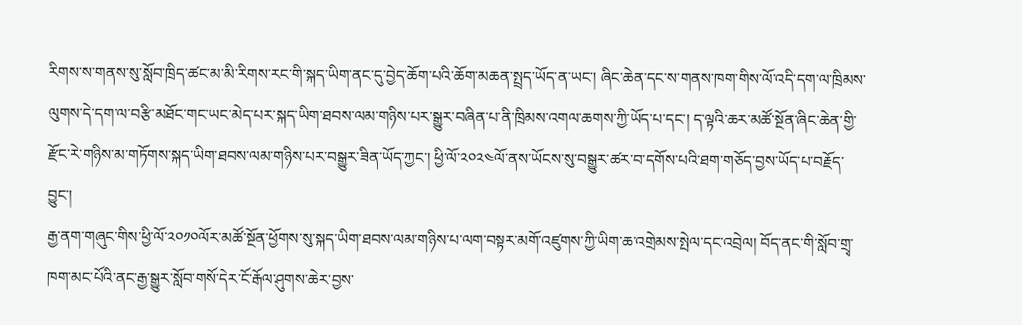རིགས་ས་གནས་སུ་སློབ་ཁྲིད་ཚང་མ་མི་རིགས་རང་གི་སྐད་ཡིག་ནང་དུ་བྱེད་ཆོག་པའི་ཆོག་མཆན་སྤྲད་ཡོད་ན་ཡང་། ཞིང་ཆེན་དང་ས་གནས་ཁག་གིས་ལོ་འདི་དག་ལ་ཁྲིམས་ལུགས་དེ་དག་ལ་བརྩི་མཐོང་གང་ཡང་མེད་པར་སྐད་ཡིག་ཐབས་ལམ་གཉིས་པར་སྒྱུར་བཞིན་པ་ནི་ཁྲིམས་འགལ་ཆགས་ཀྱི་ཡོད་པ་དང་། ད་ལྟའི་ཆར་མཚོ་སྔོན་ཞིང་ཆེན་གྱི་རྫོང་རེ་གཉིས་མ་གཏོགས་སྐད་ཡིག་ཐབས་ལམ་གཉིས་པར་བསྒྱུར་ཟིན་ཡོད་ཀྱང་། ཕྱི་ལོ་༢༠༢༤ལོ་ནས་ཡོངས་སུ་བསྒྱུར་ཚར་བ་དགོས་པའི་ཐག་གཅོད་བྱས་ཡོད་པ་བརྗོད་བྱུང་།
རྒྱ་ནག་གཞུང་གིས་ཕྱི་ལོ་༢༠༡༠ལོར་མཚོ་སྔོན་ཕྱོགས་སུ་སྐད་ཡིག་ཐབས་ལམ་གཉིས་པ་ལག་བསྟར་མགོ་འཛུགས་ཀྱི་ཡིག་ཆ་འགྲེམས་སྤེལ་དང་འབྲེལ། བོད་ནང་གི་སློབ་གྲྭ་ཁག་མང་པོའི་ནང་རྒྱ་སྒྱུར་སློབ་གསོ་དེར་ངོ་རྒོལ་ཤུགས་ཆེར་བྱས་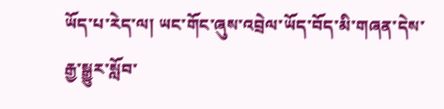ཡོད་པ་རེད་ལ། ཡང་གོང་ཞུས་འབྲེལ་ཡོད་བོད་མི་གཞན་དེས་རྒྱ་སྒྱུར་སློབ་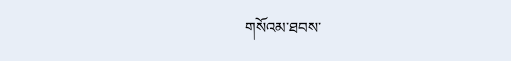གསོའམ་ཐབས་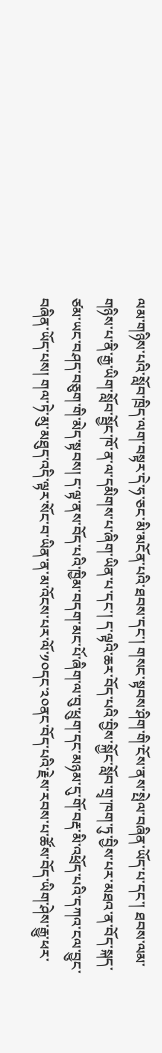ལམ་གཉིས་པའི་སློབ་ཁྲིད་ལག་བསྟར་དེ་ཧ་ཅང་མི་མངོན་པའི་ཐབས་དང་། གསང་སྟབས་ཤིག་གི་ངོས་ནས་སྤེལ་བཞིན་ཡོད་པ་དང་། ཐབས་ལམ་གཉིས་པ་ནི་རྒྱ་ཡིག་སློབ་སྦྱོང་ཁོ་ན་ལ་དམིགས་པ་ཞིག་ཡིན་པ་དང་། ད་ལྟའི་ཆར་བོད་པའི་བྱིས་སྐྱོང་སློབ་གྲྭ་ཁག་ཏུ་བྱིས་པར་མཐའ་ན་བོད་སྐད་ཙམ་ཡང་བཤད་བཅུག་གི་མེད་སྟབས། ད་ལྟ་ནས་བོད་པའི་ཁྱིམ་བདག་མང་པོ་ཞིག་ལ་བུ་ཕྲུག་དང་མཉམ་དུ་གོ་བརྡ་མི་འཕྲོད་པའི་དཀའ་ངལ་བྱུང་བཞིན་ཡོད་པས། གལ་ཏེ་མུ་མཐུད་འདི་ལྟར་སོང་བ་ཡིན་ན་མ་འོངས་པར་ལོ་༡༠དང་༢༠ནང་བོད་པའི་རྗེས་རབས་པ་ཚོས་བོད་ཡིག་ཤེས་རྒྱུ་ཕར་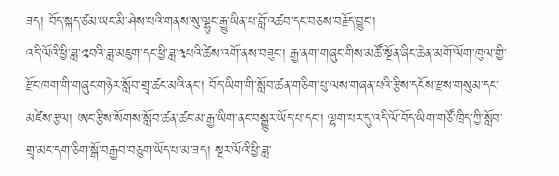ཟད། བོད་སྐད་ཙམ་ཡང་མི་ཤེས་པའི་གནས་སུ་ལྷུང་རྒྱུ་ཡིན་པ་བློ་འཚབ་དང་བཅས་བརྗོད་བྱུང་།
འདི་ལོའི་ཕྱི་ཟླ་༢བའི་ཟླ་མཇུག་དང་ཕྱི་ཟླ་༣པའི་ཚེས་འགོ་ནས་བཟུང་། རྒྱ་ནག་གཞུང་གིས་མཚོ་སྔོན་ཞིང་ཆེན་མགོ་ལོག་ཁུལ་གྱི་རྫོང་ཁག་གི་གཞུང་གཉེར་སློབ་གྲྭ་ཚང་མའི་ནང་། བོད་ཡིག་གི་སློབ་ཚན་གཅིག་པུ་ལས་གཞན་པའི་རྩིས་དངོས་རྫས་གསུམ་དང་མཛེས་རྩལ། ཨང་རྩིས་སོགས་སློབ་ཚན་ཚང་མ་རྒྱ་ཡིག་ནང་བསྒྱུར་ཡོད་པ་དང་། ལྷག་པར་དུ་འདི་ལོ་བོད་ཡིག་གཙོ་ཁྲིད་ཀྱི་སློབ་གྲྭ་མང་དག་ཅིག་སྒོ་བརྒྱབ་བཅུག་ཡོད་པ་མ་ཟད། སྔར་ལོའི་ཕྱི་ཟླ་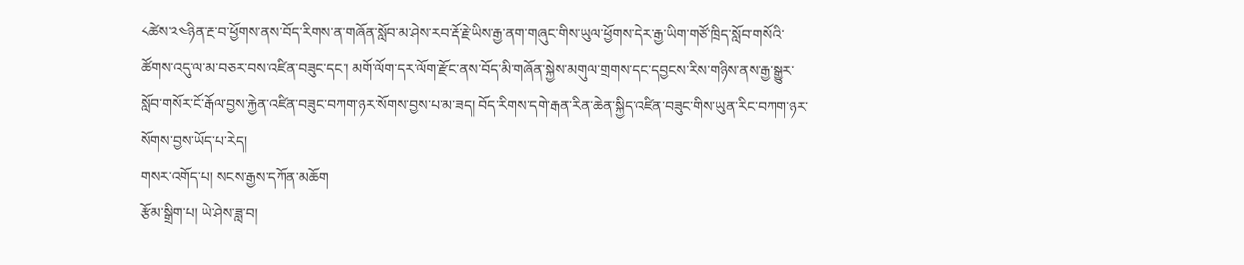༨ཚེས་༢༤ཉིན་རྔ་བ་ཕྱོགས་ནས་བོད་རིགས་ན་གཞོན་སློབ་མ་ཤེས་རབ་རྡོ་རྗེ་ཡིས་རྒྱ་ནག་གཞུང་གིས་ཡུལ་ཕྱོགས་དེར་རྒྱ་ཡིག་གཙོ་ཁྲིད་སློབ་གསོའི་ཚོགས་འདུ་ལ་མ་བཅར་བས་འཛིན་བཟུང་དང་། མགོ་ལོག་དར་ལོག་རྫོང་ནས་བོད་མི་གཞོན་སྐྱེས་མགུལ་གྲགས་དང་དབྱངས་རིས་གཉིས་ནས་རྒྱ་སྒྱུར་སློབ་གསོར་ངོ་རྒོལ་བྱས་རྐྱེན་འཛིན་བཟུང་བཀག་ཉར་སོགས་བྱས་པ་མ་ཟད། བོད་རིགས་དགེ་རྒན་རིན་ཆེན་སྐྱིད་འཛིན་བཟུང་གིས་ཡུན་རིང་བཀག་ཉར་སོགས་བྱས་ཡོད་པ་རེད།
གསར་འགོད་པ། སངས་རྒྱས་དཀོན་མཆོག
རྩོམ་སྒྲིག་པ། ཡེ་ཤེས་ཟླ་བ།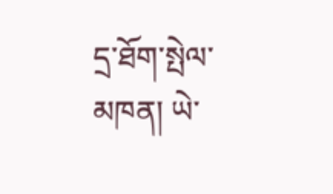དྲ་ཐོག་སྤེལ་མཁན། ཡེ་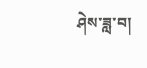ཤེས་ཟླ་བ།